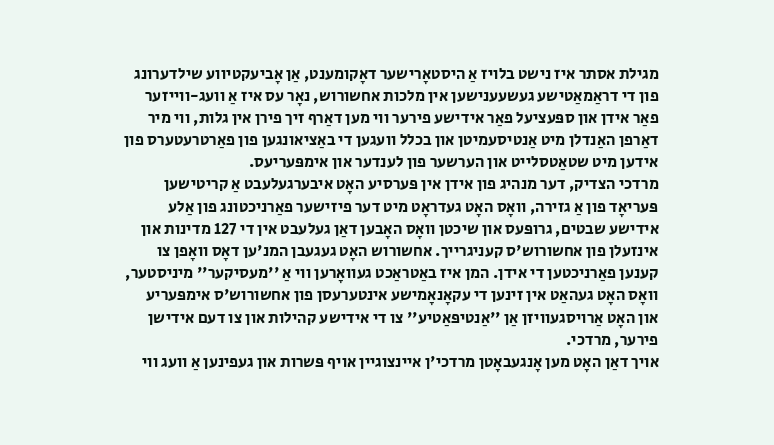מגילת אסתר איז נישט בלויז אַ היסטאָרישער דאָקומענט, אַן אָביעקטיווע שילדערונג פון די דראַמאַטישע געשעענישען אין מלכות אחשורוש, נאָר עס איז אַ וועג-ווייזער פאַר אידן און ספּעציעל פאַר אידישע פירער ווי מען דאַרף זיך פירן אין גלות, ווי מיר דאַרפן האַנדלן מיט אַנטיסעמיטן און בכלל וועגען די באַציאונגען פון פאַרטרעטערס פון אידען מיט שטאַטסלייט און הערשער פון לענדער און אימפּעריעס.
מרדכי הצדיק, דער מנהיג פון אידן אין פּערסיע האָט איבערגעלעבט אַ קריטישען פּעריאָד פון אַ גזירה, וואָס האָט געדראָט מיט דער פיזישער פאַרניכטונג פון אַלע אידישע שבטים, גרופּעס און שיכטן וואָס האָבען דאַן געלעבט אין די 127 מדינות און אינזעלן פון אחשורוש'ס קעניגרייך. אחשורוש האָט געגעבן המנ'ען דאָס וואָפן צו קענען פאַרניכטען די אידן. המן איז באַטראַכט געוואָרען ווי אַ ''מעסיקער'' מיניסטער, וואָס האָט געהאַט אין זינען די עקאָנאָמישע אינטערעסן פון אחשורוש'ס אימפּעריע און האָט אַרויסגעוויזן אַן ''אַנטיפּאַטיע'' צו די אידישע קהילות און צו דעם אידישן פירער, מרדכי.
אויך דאַן האָט מען אָנגעבאָטן מרדכי'ן איינצוגיין אויף פּשרות און געפינען אַ וועג ווי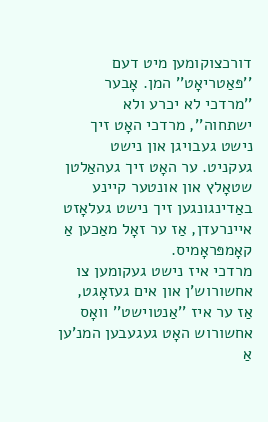דורכצוקומען מיט דעם ''פּאַטריאָט'' המן. אָבער ''מרדכי לא יכרע ולא ישתחוה'', מרדכי האָט זיך נישט געבויגן און נישט געקניט. ער האָט זיך געהאַלטן שטאָלץ און אונטער קיינע באַדינגונגען זיך נישט געלאָזט איינרעדן, אַז ער זאָל מאַכען אַ קאָמפּראָמיס.
מרדכי איז נישט געקומען צו אחשורוש'ן און אים געזאָגט, אַז ער איז ''אַנטוישט'' וואָס אחשורוש האָט געגעבען המנ'ען אַ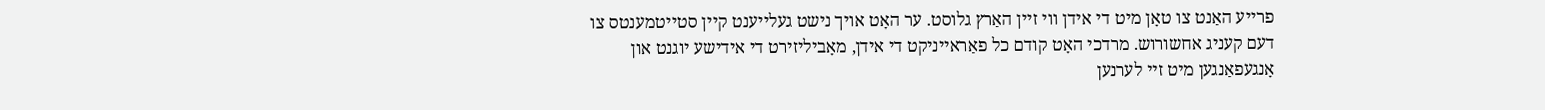פרייע האַנט צו טאָן מיט די אידן ווי זיין האַרץ גלוסט. ער האָט אויך נישט געלייענט קיין סטייטמענטס צו דעם קעניג אחשורוש. מרדכי האָט קודם כל פאַראייניקט די אידן, מאָביליזירט די אידישע יוגנט און אָנגעפאַנגען מיט זיי לערנען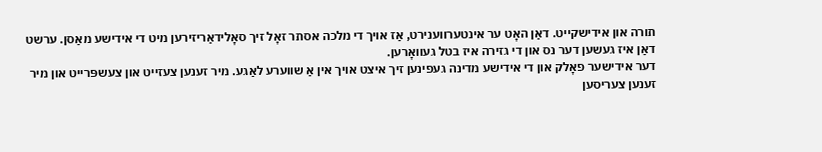תורה און אידישקייט. דאַן האָט ער אינטערווענירט, אַז אויך די מלכה אסתר זאָל זיך סאָלידאַריזירען מיט די אידישע מאַסן. ערשט דאַן איז געשען דער נס און די גזירה איז בטל געוואָרען.
דער אידישער פאָלק און די אידישע מדינה געפינען זיך איצט אויך אין אַ שווערע לאַגע. מיר זענען צעזייט און צעשפּרייט און מיר זענען צעריסען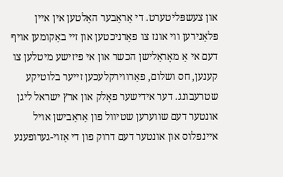און צעשפּליטערט. די אַראַבער האַלטען אין איין פּלאַנירען ווי אונז צו פאַרניכטען און זיי באַקומען אויף דעם אי אַ מאָראַלישן הכשר און אי פיזישע מיטלען צו קענען, חס ושלום, פאַרווירקלעכען זייער בלוטיקע שטרעבונג. דער אידישער פאָלק און ארץ ישראל ליגן אונטער דעם שווערען שטיוול פון אַראַבישן אויל איינפלוס און אונטער דעם דרוק פון די אַזוי-גערופענע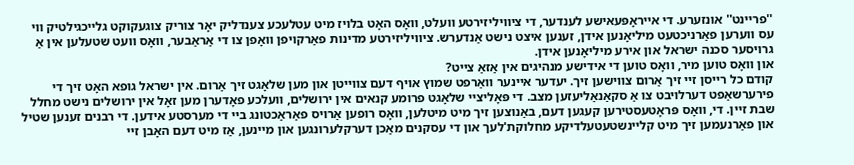''פריינט'' אונזערע. די אייראָפּעאישע לענדער, די ציוויליזירטע וועלט, וואָס האָט בלויז מיט עטלעכע צענדליק יאָר צוריק צוגעקוקט גלייכגילטיק ווי עס ווערען פאַרניכטעט מיליאָנען אידן, זענען איצט נישט אַנדערש. ציוויליזירטע מדינות פאַרקויפן וואָפן צו די אַראַבער, וואָס וועט שטעלען אין אַ גרויסער סכנה ישראל און אירע מיליאָנען אידן.
און וואָס טוען מיר, וואָס טוען די אידישע מנהיגים אין אַזאַ צייט?
קודם כל רייסן זיי זיך אַרום צווישען זיך. יעדער איינער וואַרפט שמוץ אויף דעם צווייטן און מען שלאָגט זיך אַרום. אין ישראל גופא האָט זיך די פירערשאַפט דערלויבט צו אַ סקאַנאַליעזען מצב. די פּאָליציי שלאָגט פרומע קנאים אין ירושלים, וועלכע פאָדערן מען זאָל אין ירושלים נישט מחלל שבת זיין. די, וואָס פּראָטעסטירען קעגען דעם, באַנוצען זיך מיט מיטלען, וואָס רופען אַרויס פאַראַכטונג ביי די מערסטע אידען. די רבנים זענען שטיל און פאַרנעמען זיך מיט קליינשטעטעלדיקע מחלוקת'לעך און די עסקנים מאַכן דערקלערונגען און מיינען, אַז מיט דעם האָבן זיי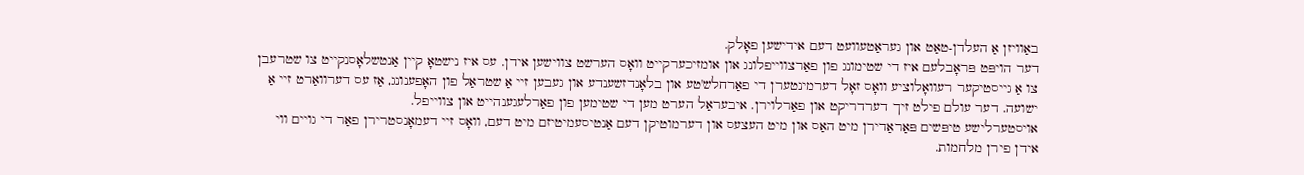באַוויזן אַ העלדן-טאַט און געראַטעוועט דעם אידישען פאָלק.
דער הויפּט פּראָבלעם איז די שטימונג פון פאַרצווייפלונג און אומזיכערקייט וואָס הערשט צווישען אידן. עס איז נישטאָ קיין אַנטשלאָסנקייט צו שטרעבן צו אַ גייסטיקער רעוואָלוציע וואָס זאָל דערמינטערן די פאַרחלש'טע און בלאָנדזשענדע און געבען זיי אַ שטראַל פון האָפענונג, אַז עס דערוואַרט זיי אַ ישועה. דער עולם פילט זיך דערדריקט און פאַרלוירן. איבעראַל הערט מען די שטימען פון פאַרלעגענהייט און צווייפל.
אויסטערלישע טיפּשים פּאַראַדירן מיט האַס און מיט העצעס און דערמוטיקן דעם אַנטיסעמיטיזם מיט דעם, וואָס זיי דעמאָנסטרירן פאַר די גויים ווי אידן פירן מלחמות.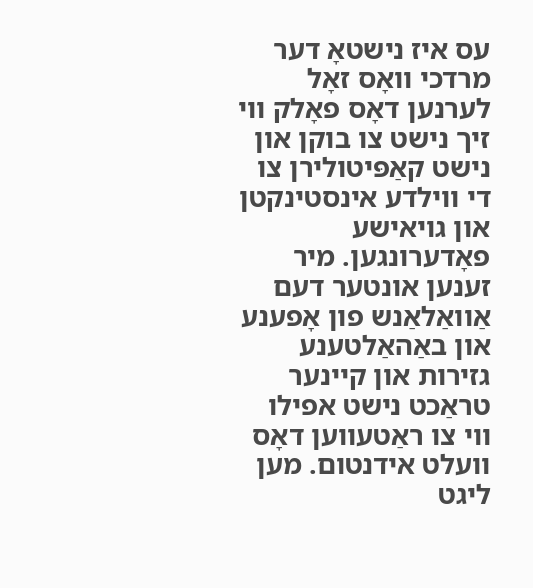עס איז נישטאָ דער מרדכי וואָס זאָל לערנען דאָס פאָלק ווי זיך נישט צו בוקן און נישט קאַפּיטולירן צו די ווילדע אינסטינקטן און גויאישע פאָדערונגען. מיר זענען אונטער דעם אַוואַלאַנש פון אָפענע און באַהאַלטענע גזירות און קיינער טראַכט נישט אפילו ווי צו ראַטעווען דאָס וועלט אידנטום. מען ליגט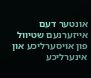אונטער דעם אייזערנעם שטיוול פון אויסערליכע און אינערליכע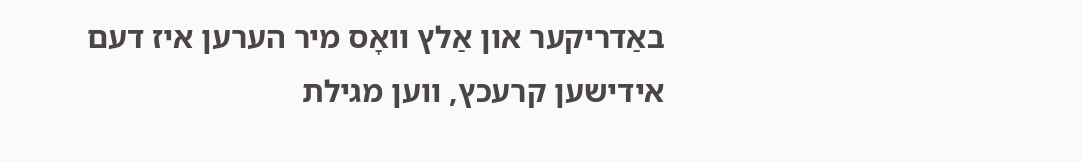באַדריקער און אַלץ וואָס מיר הערען איז דעם אידישען קרעכץ, ווען מגילת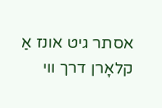אסתר גיט אונז אַ קלאָרן דרך ווי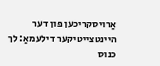אַרויסקריכען פון דער היינטצייטיקער דילעמאַ: לך כנוס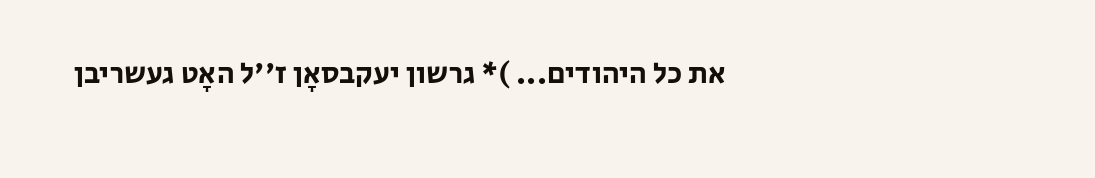את כל היהודים... )* גרשון יעקבסאָן ז''ל האָט געשריבן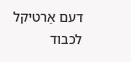דעם אַרטיקל לכבוד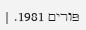פּורים 1981. |